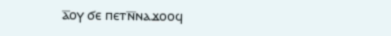ⲁ̅ⲟⲩ ϭⲉ ⲡⲉⲧⲛ̅ⲛⲁϫⲟⲟϥ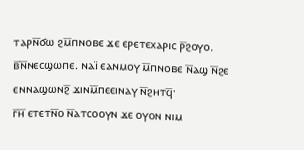ⲧⲁⲣⲛ̅ϭⲱ ϩⲙ̅ⲡⲛⲟⲃⲉ ϫⲉ ⲉⲣⲉⲧⲉⲭⲁⲣⲓⲥ ⲣ̅ϩⲟⲩⲟ.
ⲃ̅ⲛ̅ⲛⲉⲥϣⲱⲡⲉ. ⲛⲁⲓ̈ ⲉⲁⲛⲙⲟⲩ ⲙ̅ⲡⲛⲟⲃⲉ ⲛ̅ⲁϣ ⲛ̅ϩⲉ ⲉⲛⲛⲁϣⲱⲛϩ̅ ϫⲓⲛⲙ̅ⲡⲉⲉⲓⲛⲁⲩ ⲛ̅ϩⲏⲧϥ̅·
ⲅ̅ⲏ̅ ⲉⲧⲉⲧⲛ̅ⲟ ⲛ̅ⲁⲧⲥⲟⲟⲩⲛ ϫⲉ ⲟⲩⲟⲛ ⲛⲓⲙ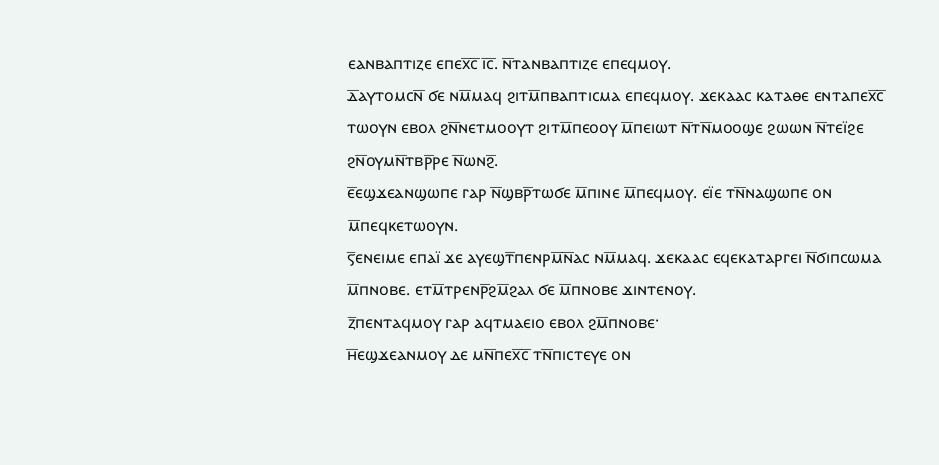ⲉⲁⲛⲃⲁⲡⲧⲓⲍⲉ ⲉⲡⲉⲭ̅ⲥ̅ ⲓ̅ⲥ̅. ⲛ̅ⲧⲁⲛⲃⲁⲡⲧⲓⲍⲉ ⲉⲡⲉϥⲙⲟⲩ.
ⲇ̅ⲁⲩⲧⲟⲙⲥⲛ̅ ϭⲉ ⲛⲙ̅ⲙⲁϥ ϩⲓⲧⲙ̅ⲡⲃⲁⲡⲧⲓⲥⲙⲁ ⲉⲡⲉϥⲙⲟⲩ. ϫⲉⲕⲁⲁⲥ ⲕⲁⲧⲁⲑⲉ ⲉⲛⲧⲁⲡⲉⲭ̅ⲥ̅ ⲧⲱⲟⲩⲛ ⲉⲃⲟⲗ ϩⲛ̅ⲛⲉⲧⲙⲟⲟⲩⲧ ϩⲓⲧⲙ̅ⲡⲉⲟⲟⲩ ⲙ̅ⲡⲉⲓⲱⲧ ⲛ̅ⲧⲛ̅ⲙⲟⲟϣⲉ ϩⲱⲱⲛ ⲛ̅ⲧⲉⲓ̈ϩⲉ ϩⲛ̅ⲟⲩⲙⲛ̅ⲧⲃⲣ̅ⲣⲉ ⲛ̅ⲱⲛϩ̅.
ⲉ̅ⲉϣϫⲉⲁⲛϣⲱⲡⲉ ⲅⲁⲣ ⲛ̅ϣⲃⲣ̅ⲧⲱϭⲉ ⲙ̅ⲡⲓⲛⲉ ⲙ̅ⲡⲉϥⲙⲟⲩ. ⲉⲓ̈ⲉ ⲧⲛ̅ⲛⲁϣⲱⲡⲉ ⲟⲛ ⲙ̅ⲡⲉϥⲕⲉⲧⲱⲟⲩⲛ.
ⲋ̅ⲉⲛⲉⲓⲙⲉ ⲉⲡⲁⲓ̈ ϫⲉ ⲁⲩⲉϣⲧ̅ⲡⲉⲛⲣⲙ̅ⲛ̅ⲁⲥ ⲛⲙ̅ⲙⲁϥ. ϫⲉⲕⲁⲁⲥ ⲉϥⲉⲕⲁⲧⲁⲣⲅⲉⲓ ⲛ̅ϭⲓⲡⲥⲱⲙⲁ ⲙ̅ⲡⲛⲟⲃⲉ. ⲉⲧⲙ̅ⲧⲣⲉⲛⲣ̅ϩⲙ̅ϩⲁⲗ ϭⲉ ⲙ̅ⲡⲛⲟⲃⲉ ϫⲓⲛⲧⲉⲛⲟⲩ.
ⲍ̅ⲡⲉⲛⲧⲁϥⲙⲟⲩ ⲅⲁⲣ ⲁϥⲧⲙⲁⲉⲓⲟ ⲉⲃⲟⲗ ϩⲙ̅ⲡⲛⲟⲃⲉ·
ⲏ̅ⲉϣϫⲉⲁⲛⲙⲟⲩ ⲇⲉ ⲙⲛ̅ⲡⲉⲭ̅ⲥ̅ ⲧⲛ̅ⲡⲓⲥⲧⲉⲩⲉ ⲟⲛ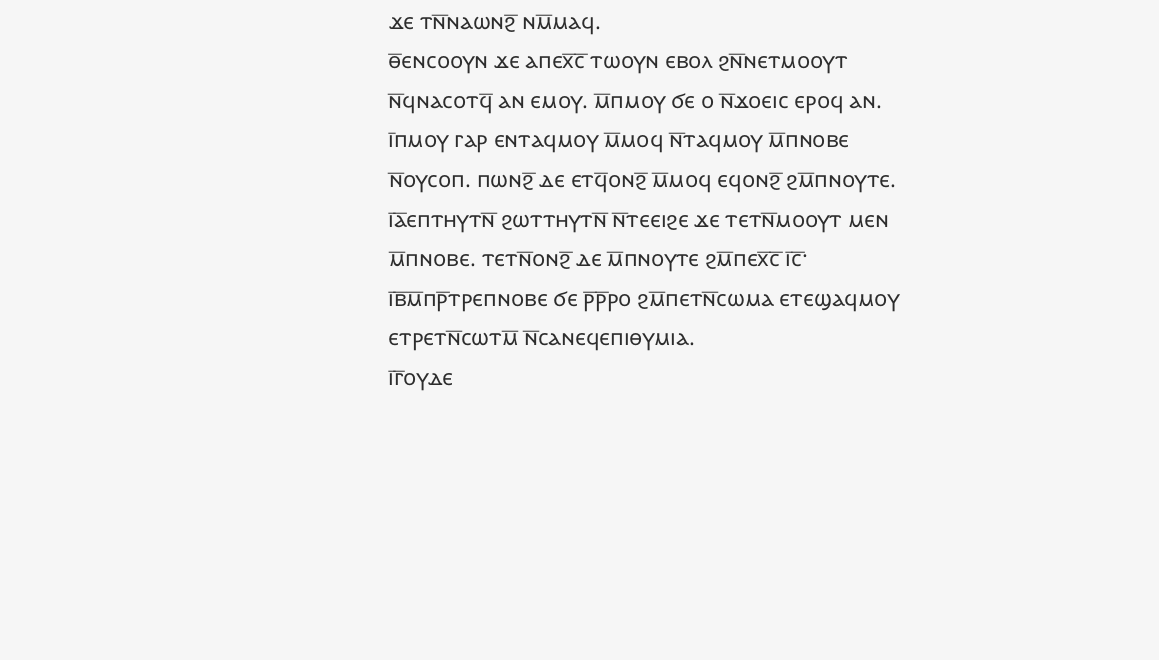ϫⲉ ⲧⲛ̅ⲛⲁⲱⲛϩ̅ ⲛⲙ̅ⲙⲁϥ.
ⲑ̅ⲉⲛⲥⲟⲟⲩⲛ ϫⲉ ⲁⲡⲉⲭ̅ⲥ̅ ⲧⲱⲟⲩⲛ ⲉⲃⲟⲗ ϩⲛ̅ⲛⲉⲧⲙⲟⲟⲩⲧ ⲛ̅ϥⲛⲁⲥⲟⲧϥ̅ ⲁⲛ ⲉⲙⲟⲩ. ⲙ̅ⲡⲙⲟⲩ ϭⲉ ⲟ ⲛ̅ϫⲟⲉⲓⲥ ⲉⲣⲟϥ ⲁⲛ.
ⲓ̅ⲡⲙⲟⲩ ⲅⲁⲣ ⲉⲛⲧⲁϥⲙⲟⲩ ⲙ̅ⲙⲟϥ ⲛ̅ⲧⲁϥⲙⲟⲩ ⲙ̅ⲡⲛⲟⲃⲉ ⲛ̅ⲟⲩⲥⲟⲡ. ⲡⲱⲛϩ̅ ⲇⲉ ⲉⲧϥ̅ⲟⲛϩ̅ ⲙ̅ⲙⲟϥ ⲉϥⲟⲛϩ̅ ϩⲙ̅ⲡⲛⲟⲩⲧⲉ.
ⲓ̅ⲁ̅ⲉⲡⲧⲏⲩⲧⲛ̅ ϩⲱⲧⲧⲏⲩⲧⲛ̅ ⲛ̅ⲧⲉⲉⲓϩⲉ ϫⲉ ⲧⲉⲧⲛ̅ⲙⲟⲟⲩⲧ ⲙⲉⲛ ⲙ̅ⲡⲛⲟⲃⲉ. ⲧⲉⲧⲛ̅ⲟⲛϩ̅ ⲇⲉ ⲙ̅ⲡⲛⲟⲩⲧⲉ ϩⲙ̅ⲡⲉⲭ̅ⲥ̅ ⲓ̅ⲥ̅·
ⲓ̅ⲃ̅ⲙ̅ⲡⲣ̅ⲧⲣⲉⲡⲛⲟⲃⲉ ϭⲉ ⲣ̅ⲣ̅ⲣⲟ ϩⲙ̅ⲡⲉⲧⲛ̅ⲥⲱⲙⲁ ⲉⲧⲉϣⲁϥⲙⲟⲩ ⲉⲧⲣⲉⲧⲛ̅ⲥⲱⲧⲙ̅ ⲛ̅ⲥⲁⲛⲉϥⲉⲡⲓⲑⲩⲙⲓⲁ.
ⲓ̅ⲅ̅ⲟⲩⲇⲉ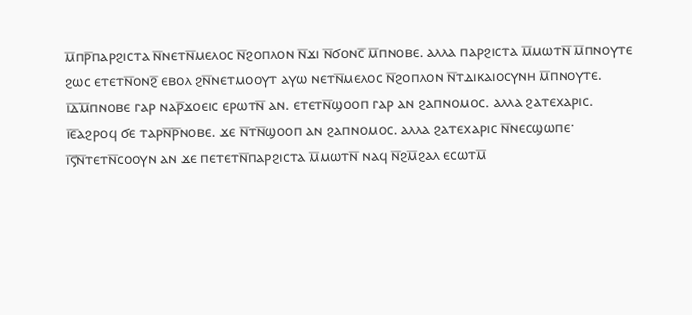ⲙ̅ⲡⲣ̅ⲡⲁⲣϩⲓⲥⲧⲁ ⲛ̅ⲛⲉⲧⲛ̅ⲙⲉⲗⲟⲥ ⲛ̅ϩⲟⲡⲗⲟⲛ ⲛ̅ϫⲓ ⲛ̅ϭⲟⲛⲥ̅ ⲙ̅ⲡⲛⲟⲃⲉ. ⲁⲗⲗⲁ ⲡⲁⲣϩⲓⲥⲧⲁ ⲙ̅ⲙⲱⲧⲛ̅ ⲙ̅ⲡⲛⲟⲩⲧⲉ ϩⲱⲥ ⲉⲧⲉⲧⲛ̅ⲟⲛϩ̅ ⲉⲃⲟⲗ ϩⲛ̅ⲛⲉⲧⲙⲟⲟⲩⲧ ⲁⲩⲱ ⲛⲉⲧⲛ̅ⲙⲉⲗⲟⲥ ⲛ̅ϩⲟⲡⲗⲟⲛ ⲛ̅ⲧⲇⲓⲕⲁⲓⲟⲥⲩⲛⲏ ⲙ̅ⲡⲛⲟⲩⲧⲉ.
ⲓ̅ⲇ̅ⲙ̅ⲡⲛⲟⲃⲉ ⲅⲁⲣ ⲛⲁⲣ̅ϫⲟⲉⲓⲥ ⲉⲣⲱⲧⲛ̅ ⲁⲛ. ⲉⲧⲉⲧⲛ̅ϣⲟⲟⲡ ⲅⲁⲣ ⲁⲛ ϩⲁⲡⲛⲟⲙⲟⲥ. ⲁⲗⲗⲁ ϩⲁⲧⲉⲭⲁⲣⲓⲥ.
ⲓ̅ⲉ̅ⲁϩⲣⲟϥ ϭⲉ ⲧⲁⲣⲛ̅ⲣ̅ⲛⲟⲃⲉ. ϫⲉ ⲛ̅ⲧⲛ̅ϣⲟⲟⲡ ⲁⲛ ϩⲁⲡⲛⲟⲙⲟⲥ. ⲁⲗⲗⲁ ϩⲁⲧⲉⲭⲁⲣⲓⲥ ⲛ̅ⲛⲉⲥϣⲱⲡⲉ·
ⲓ̅ⲋ̅ⲛ̅ⲧⲉⲧⲛ̅ⲥⲟⲟⲩⲛ ⲁⲛ ϫⲉ ⲡⲉⲧⲉⲧⲛ̅ⲡⲁⲣϩⲓⲥⲧⲁ ⲙ̅ⲙⲱⲧⲛ̅ ⲛⲁϥ ⲛ̅ϩⲙ̅ϩⲁⲗ ⲉⲥⲱⲧⲙ̅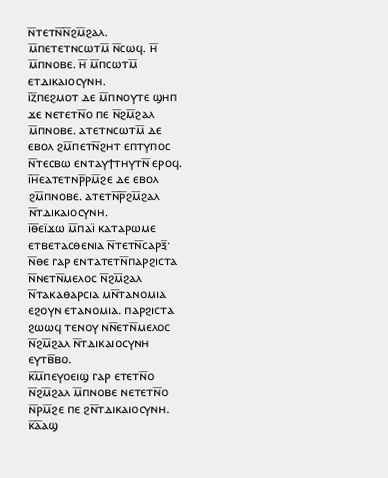ⲛ̅ⲧⲉⲧⲛ̅ⲛ̅ϩⲙ̅ϩⲁⲗ. ⲙ̅ⲡⲉⲧⲉⲧⲛⲥⲱⲧⲙ̅ ⲛ̅ⲥⲱϥ. ⲏ̅ ⲙ̅ⲡⲛⲟⲃⲉ. ⲏ̅ ⲙ̅ⲡⲥⲱⲧⲙ̅ ⲉⲧⲇⲓⲕⲁⲓⲟⲥⲩⲛⲏ.
ⲓ̅ⲍ̅ⲡⲉϩⲙⲟⲧ ⲇⲉ ⲙ̅ⲡⲛⲟⲩⲧⲉ ϣⲏⲡ ϫⲉ ⲛⲉⲧⲉⲧⲛ̅ⲟ ⲡⲉ ⲛ̅ϩⲙ̅ϩⲁⲗ ⲙ̅ⲡⲛⲟⲃⲉ. ⲁⲧⲉⲧⲛⲥⲱⲧⲙ̅ ⲇⲉ ⲉⲃⲟⲗ ϩⲙ̅ⲡⲉⲧⲛ̅ϩⲏⲧ ⲉⲡⲧⲩⲡⲟⲥ ⲛ̅ⲧⲉⲥⲃⲱ ⲉⲛⲧⲁⲩϯⲧⲏⲩⲧⲛ̅ ⲉⲣⲟϥ.
ⲓ̅ⲏ̅ⲉⲁⲧⲉⲧⲛⲣ̅ⲣⲙ̅ϩⲉ ⲇⲉ ⲉⲃⲟⲗ ϩⲙ̅ⲡⲛⲟⲃⲉ. ⲁⲧⲉⲧⲛ̅ⲣ̅ϩⲙ̅ϩⲁⲗ ⲛ̅ⲧⲇⲓⲕⲁⲓⲟⲥⲩⲛⲏ.
ⲓ̅ⲑ̅ⲉⲓ̈ϫⲱ ⲙ̅ⲡⲁⲓ̈ ⲕⲁⲧⲁⲣⲱⲙⲉ ⲉⲧⲃⲉⲧⲁⲥⲑⲉⲛⲓⲁ ⲛ̅ⲧⲉⲧⲛ̅ⲥⲁⲣⲝ̅· ⲛ̅ⲑⲉ ⲅⲁⲣ ⲉⲛⲧⲁⲧⲉⲧⲛ̅ⲡⲁⲣϩⲓⲥⲧⲁ ⲛ̅ⲛⲉⲧⲛ̅ⲙⲉⲗⲟⲥ ⲛ̅ϩⲙ̅ϩⲁⲗ ⲛ̅ⲧⲁⲕⲁⲑⲁⲣⲥⲓⲁ ⲙⲛ̅ⲧⲁⲛⲟⲙⲓⲁ ⲉϩⲟⲩⲛ ⲉⲧⲁⲛⲟⲙⲓⲁ. ⲡⲁⲣϩⲓⲥⲧⲁ ϩⲱⲱϥ ⲧⲉⲛⲟⲩ ⲛⲛ̅ⲉⲧⲛ̅ⲙⲉⲗⲟⲥ ⲛ̅ϩⲙ̅ϩⲁⲗ ⲛ̅ⲧⲇⲓⲕⲁⲓⲟⲥⲩⲛⲏ ⲉⲩⲧⲃ̅ⲃⲟ.
ⲕ̅ⲙ̅ⲡⲉⲩⲟⲉⲓϣ ⲅⲁⲣ ⲉⲧⲉⲧⲛ̅ⲟ ⲛ̅ϩⲙ̅ϩⲁⲗ ⲙ̅ⲡⲛⲟⲃⲉ ⲛⲉⲧⲉⲧⲛ̅ⲟ ⲛ̅ⲣⲙ̅ϩⲉ ⲡⲉ ϩⲛ̅ⲧⲇⲓⲕⲁⲓⲟⲥⲩⲛⲏ.
ⲕ̅ⲁ̅ⲁϣ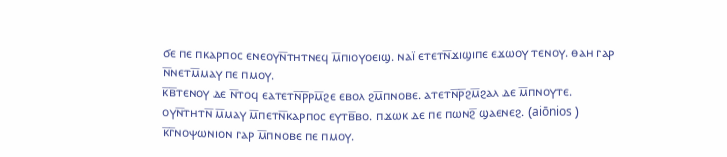ϭⲉ ⲡⲉ ⲡⲕⲁⲣⲡⲟⲥ ⲉⲛⲉⲟⲩⲛ̅ⲧⲏⲧⲛⲉϥ ⲙ̅ⲡⲓⲟⲩⲟⲉⲓϣ. ⲛⲁⲓ̈ ⲉⲧⲉⲧⲛ̅ϫⲓϣⲓⲡⲉ ⲉϫⲱⲟⲩ ⲧⲉⲛⲟⲩ. ⲑⲁⲏ ⲅⲁⲣ ⲛ̅ⲛⲉⲧⲙ̅ⲙⲁⲩ ⲡⲉ ⲡⲙⲟⲩ.
ⲕ̅ⲃ̅ⲧⲉⲛⲟⲩ ⲇⲉ ⲛ̅ⲧⲟϥ ⲉⲁⲧⲉⲧⲛ̅ⲣ̅ⲣⲙ̅ϩⲉ ⲉⲃⲟⲗ ϩⲙ̅ⲡⲛⲟⲃⲉ. ⲁⲧⲉⲧⲛ̅ⲣ̅ϩⲙ̅ϩⲁⲗ ⲇⲉ ⲙ̅ⲡⲛⲟⲩⲧⲉ. ⲟⲩⲛ̅ⲧⲏⲧⲛ̅ ⲙ̅ⲙⲁⲩ ⲙ̅ⲡⲉⲧⲛ̅ⲕⲁⲣⲡⲟⲥ ⲉⲩⲧⲃ̅ⲃⲟ. ⲡϫⲱⲕ ⲇⲉ ⲡⲉ ⲡⲱⲛϩ̅ ϣⲁⲉⲛⲉϩ. (aiōnios )
ⲕ̅ⲅ̅ⲛⲟⲯⲱⲛⲓⲟⲛ ⲅⲁⲣ ⲙ̅ⲡⲛⲟⲃⲉ ⲡⲉ ⲡⲙⲟⲩ.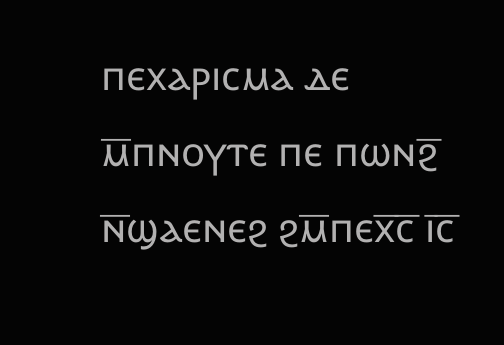ⲡⲉⲭⲁⲣⲓⲥⲙⲁ ⲇⲉ ⲙ̅ⲡⲛⲟⲩⲧⲉ ⲡⲉ ⲡⲱⲛϩ̅ ⲛ̅ϣⲁⲉⲛⲉϩ ϩⲙ̅ⲡⲉⲭ̅ⲥ̅ ⲓ̅ⲥ̅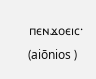ⲡⲉⲛϫⲟⲉⲓⲥ· (aiōnios )